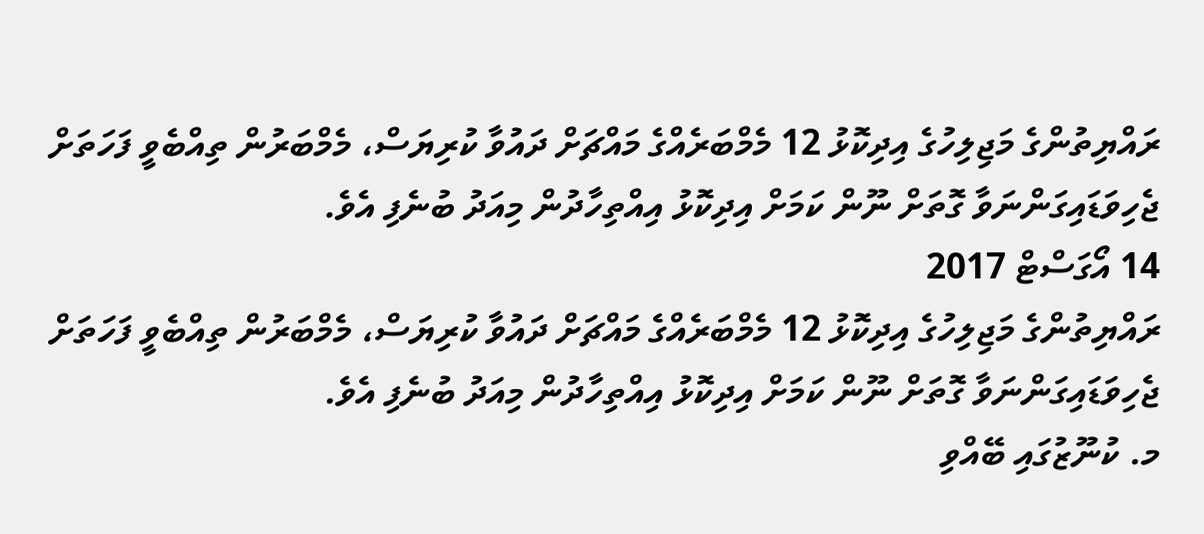ރައްޔިތުންގެ މަޖިލިހުގެ އިދިކޮޅު 12 މެމްބަރެއްގެ މައްޗަށް ދައުވާ ކުރިޔަސް، މެމްބަރުން ތިއްބެވީ ފަހަތަށް ޖެހިވަޑައިގަންނަވާ ގޮތަށް ނޫން ކަމަށް އިދިކޮޅު އިއްތިހާދުން މިއަދު ބުނެފި އެވެ.
14 އޯގަސްޓް 2017
ރައްޔިތުންގެ މަޖިލިހުގެ އިދިކޮޅު 12 މެމްބަރެއްގެ މައްޗަށް ދައުވާ ކުރިޔަސް، މެމްބަރުން ތިއްބެވީ ފަހަތަށް ޖެހިވަޑައިގަންނަވާ ގޮތަށް ނޫން ކަމަށް އިދިކޮޅު އިއްތިހާދުން މިއަދު ބުނެފި އެވެ.
މ. ކުނޫޒުގައި ބޭއްވި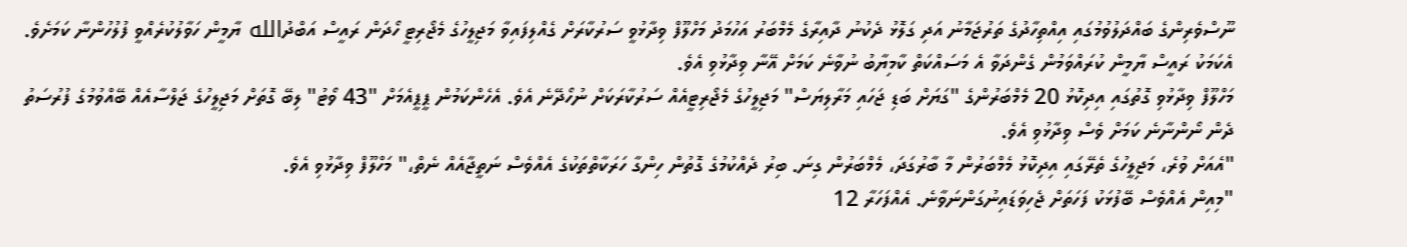ނޫސްވެރިންގެ ބައްދަލުވުމުގައި އިއްތިހާދުގެ ތަރުޖަމާނު އަދި ގަލޮޅު ދެކުނު ދާއިރާގެ މެމްބަރު އަހުމަދު މަހްލޫފް ވިދާޅުވީ ސަރުކާރަށް ގެއްލިފައިވާ މަޖިލީހުގެ މެޖޯރިޓީ ހޯދަން ރައީސް އަބްދުالله ޔާމީން ހަވާލުކުރެއްވީ ފުލުހުންނާ ކަމަށެވެ. އެކަމަކު ރައީސް ޔާމީން ކުރައްވަމުން ގެންދަވާ އެ މަސައްކަތް ކާމިޔާބު ނުވާނެ ކަމަށް އޭނާ ވިދާޅުވި އެވެ.
މަހްލޫފް ވިދާޅުވި ގޮތުގައި އިދިކޮޅު 20 މެމްބަރުންގެ "ގަޔަށް ބަޑި ޖަހައި މަރާލިޔަސް" މަޖިލީހުގެ މެޖޯރިޓީއެއް ސަރުކާރަކަށް ނުހޯދޭނެ އެވެ. އެހެންކަމުން ޕީޕީއެމަށް "43 ވޯޓު" ލިބޭ ގޮތަށް މަޖިލީހުގެ ޖަލްސާއެއް ބޭއްވުމުގެ ފުރުސަތު ދެން ނޯންނާނެ ކަމަށް ވެސް ވިދާޅުވި އެވެ.
"އެއަށް ވުރެ، މަޖިލީހުގެ ތެރޭގައި އިދިކޮޅު މެމްބަރުން މާ ބާރުގަދަ، މެމްބަރުން ގިނަ. ބިރު ދެއްކުމުގެ ގޮތުން ހިންގާ ހަރަކާތްތަކުގެ އެއްވެސް ނަތީޖާއެއް ނެތް،" މަހްލޫފް ވިދާޅުވި އެވެ.
"މިއިން އެއްވެސް ބޭފުޅަކު ފަހަތަށް ޖެހިވަޑައިނުގަންނަވާނެ. އެއްފަހަރާ 12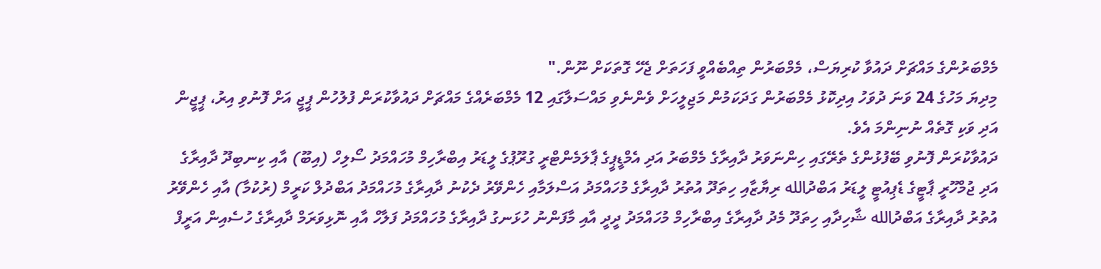މެމްބަރުންގެ މައްޗަށް ދައުވާ ކުރިޔަސް، މެމްބަރުން ތިއްބެއްވީ ފަހަތަށް ޖެހޭ ގޮތަކަށް ނޫން."
މިދިޔަ މަހުގެ 24 ވަނަ ދުވަހު އިދިކޮޅު މެމްބަރުން ގަދަކަމުން މަޖިލީހަށް ވެންނެވި މައްސަލާގައި 12 މެމްބަރެއްގެ މައްޗަށް ދައުވާކުރަން ފުލުހުން ޕީޖީ އަށް ފޮނުވި އިރު، ޕީޖީން އަދި ވަކި ގޮތެއް ނުނިންމަ އެވެ.
ދައުވާކުރަން ފޮނުވި ބޭފުޅުންގެ ތެރޭގައި ހިންނަވަރު ދާއިރާގެ މެމްބަރު އަދި އެމްޑީޕީގެ ޕާލަމެންޓްރީ ގުރޫޕުގެ ލީޑަރު އިބްރާހިމް މުހައްމަދު ސޯލިހް (އިބޫ) އާއި ކިނބިދޫ ދާއިރާގެ އަދި ޖުމްހޫރީ ޕާޓީގެ ޑެޕިއުޓީ ލީޑަރު އަބްދުالله ރިޔާޒާއި ހިތަދޫ އުތުރު ދާއިރާގެ މުހައްމަދު އަސްލަމާއި ހެންވޭރު ދެކުނު ދާއިރާގެ މުހައްމަދު އަބްދުލް ކަރީމް (ރުކުމާ) އާއި ހެންވޭރު އުތުރު ދާއިރާގެ އަބްދުالله ޝާހިދާއި ހިތަދޫ މެދު ދާއިރާގެ އިބްރާހިމް މުހައްމަދު ދީދީ އާއި މާފަންނު ހުޅަނގު ދާއިރާގެ މުހައްމަދު ފަލާހް އާއި ނޮޅިވަރަމް ދާއިރާގެ ހުސެއިން އަރީފް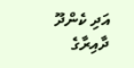އަދި ކެންދޫ ދާއިރާގެ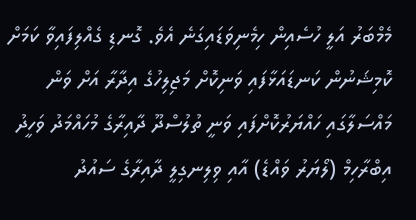މެމްބަރު އަލީ ހުސެއިން ހިމެނިވަޑައިގަނެ އެވެ. ގޮނޑި ގެއްލިފައިވާ ކަމަށް ކޮމިޝަނުން ކަނޑައަޅާފައި ވަނިކޮށް މަޖިލިހުގެ އިދާރާ އަށް ވަން މައްސަލާގައި ހައްޔަރުކޮށްފައި ވަނީ ތުލުސްދޫ ދާއިރާގެ މުހައްމަދު ވަހީދު އިބްރާހިމް (ލޯޔަރު ވައްޑެ) އާއި ވިލިނގިލީ ދާއިރާގެ ސައުދު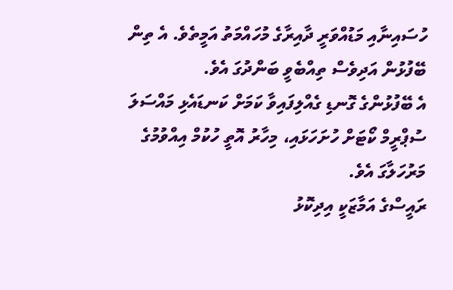ހުސައިނާއި މަޑުއްވަރީ ދާއިރާގެ މުހައްމަތު އަމީތެވެ. އެ ތިން ބޭފުޅުން އަދިވެސް ތިއްބެވީ ބަންދުގަ އެވެ.
އެ ބޭފުޅުންގެ ގޮނޑި ގެއްލިފައިވާ ކަމަށް ކަނޑައެޅި މައްސަލަ ސުޕްރީމް ކޯޓަށް ހުށަހަޅައި، މިހާރު އޮތީ ހުކުމް އިއްވުމުގެ މަރުހަލާގަ އެވެ.
ރައީސްގެ އަމާޒަކީ އިދިކޮޅު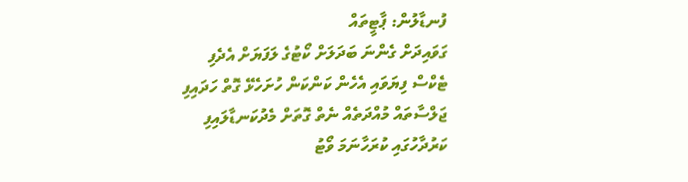ފުނޑާލުން: ޕާޓީތައް
ގަވައިދަށް ގެންނަ ބަދަލަށް ކޯޓުގެ ލަފަޔަށް އެދެފި
ޓެކްސް ފިޔަވައި އެހެން ކަންކަން ހުށަހެޅޭ ގޮތް ހަދައިފި
ޖަލްސާތައް މުއްދަތެއް ނެތް ގޮތަށް މެދުކަނޑާލައިފި
ކަރުދާހުގައި ކުރަހާނަމަ ވޯޓު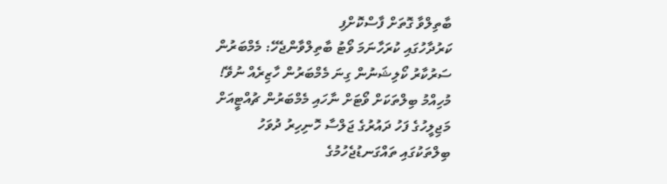ބާތިލްވާ ގޮތަށް ފާސްކޮށްފި
ކަރުދާހުގައި ކުރަހާނަމަ ވޯޓު ބާތިލްވާންޖެހޭ: މެމްބަރުން
ސަރުކާރު ކޯލިޝަނުން ގިނަ މެމްބަރުން ހާޒިރެއް ނުވޭ!
މުހިއްމު ބިލްތަކަށް ވޯޓަށް ނާހައި މެމްބަރުން ޗުއްޓީއަށް
މަޖިލީހުގެ ފަހު ދައުރުގެ ޖަލްސާ ހޮނިހިރު ދުވަހު
ބިލްތަކުގައި ތައްގަނޑުޖެހުމުގެ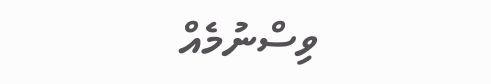ވިސްނުމެއް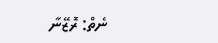ނެތް: ރޮޒޭނާ